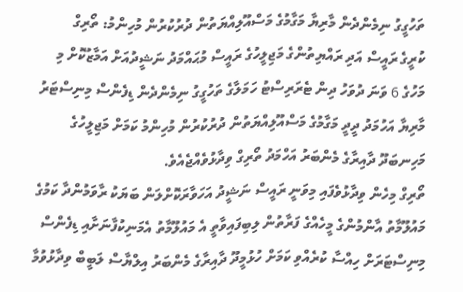ތަހުގީގު ނިމެންދެން މާރިޔާ މަގާމުގެ މަސްއޫލިއްޔަތުން ދުރުކުރުން މުހިންމު: ތޯރިގް
ކުރީގެ ރައީސް އަދި ރައްޔިތުންގެ މަޖިލީހުގެ ރައީސް މުޙައްމަދު ނަޝީދުއަށް އަމާޒުކޮށް މި މަހުގެ 6 ވަނަ ދުވަހު ދިން ޓެރަރިސްޓު ހަމަލާގެ ތަހުގީގު ނިމެންދެން ޑިފެންސް މިނިސްޓަރު މާރިޔާ އަހުމަދު ދީދީ މަގާމުގެ މަސްއޫލިއްޔަތުން ދުރުކުރުން މުހިންމު ކަމަށް މަޖިލީހުގެ މަހިނބަދޫ ދާއިރާގެ މެންބަރު އަހްމަދު ތޯރިގް ވިދާޅުވެއްޖެއެވެ.
ތޯރިގް މިހެން ވިދާޅުވެފައި މިވަނީ ރައީސް ނަޝީދު އަހަވާރަކޮށްލަން ބަޔަކު ރާވަމުންދާ ކަމުގެ މައުލޫމާތު އާންމުންގެ މީހެއްގެ ފަރާތުން ލިބިފައިވާތީ އެ މައުލޫމާތު އެމަނިކުފާނަށާއި ޑިފެންސް މިނިސްޓަރަށް ހިއްސާ ކުރެއްވި ކަމަށް ހުޅުމީދޫ ދާއިރާގެ މެންބަރު އިލްޔާސް ލަބީބް ވިދާޅުވުމާ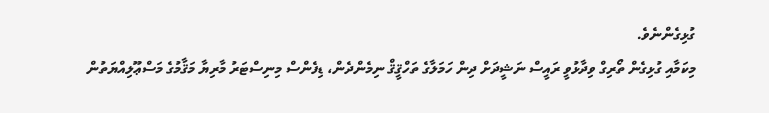ގުޅިގެންނެވެ.
މިކަމާއި ގުޅިގެން ތޯރިގް ވިދާޅުވީ ރައީސް ނަޝީދަށް ދިން ހަމަލާގެ ތަހްޤީޤް ނިމެންދެން، ޑިފެންސް މިނިސްޓަރު މާރިޔާ މަޤާމުގެ މަސްޢޫލިއްޔަތުން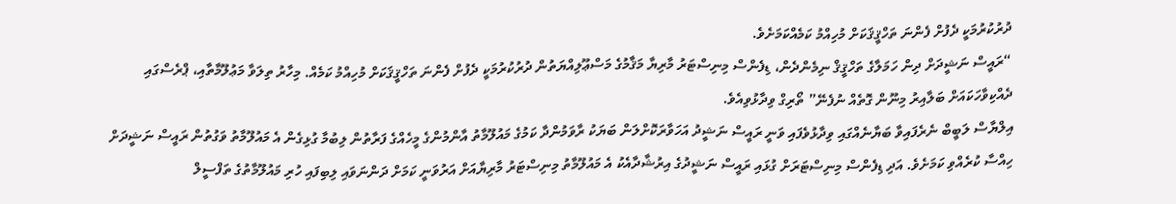ދުރުކުރުމަކީ ދެފުށް ފެންނަ ތަހްޤީޤަކަށް މުހިއްމު ކަމެއްކަމަށެވެ.
“ރައީސް ނަޝީދަށް ދިން ހަމަލާގެ ތަހްޤީޤް ނިމެންދެން، ޑިފެންސް މިނިސްޓަރު މާރިޔާ މަޤާމުގެ މަސްޢޫލިއްޔަތުން ދުރުކުރުމަކީ ދެފުށް ފެންނަ ތަހްޤީޤަކަށް މުހިއްމު ކަމެއް. މިހާރު ތިލަވާ މަޢުލޫމާތާއި، ޕްރެސްގައި ދެއްކިވާހަކައަށް ބަލާއިރު މިނޫން ގޮތެއް ނުފެނޭ” ތޯރިގް ވިދާޅުވިއެވެ.
އިލްޔާސް ލަބީބް ނެރެފައިވާ ބަޔާނެއްގައި ވިދާޅުވެފައި ވަނީ ރައީސް ނަޝީދު އަހަވާރަކޮށްލަން ބަޔަކު ރާވަމުންދާ ކަމުގެ މައުލޫމާތު އާންމުންގެ މީހެއްގެ ފަރާތުން ލިބުމާ ގުޅިގެން އެ މައުލޫމާތު ވަގުތުން ރައީސް ނަޝީދަށް ހިއްސާ ކުރެއްވި ކަމަށެވެ. އަދި ޑިފެންސް މިނިސްޓަރަށް ގުޅައި ރައީސް ނަޝީދުގެ އިރުޝާދާއެކު އެ މައުލޫމާތު މިނިސްޓަރު މާރިޔާއަށް އަރުވަނީ ކަމަށް ދަންނަވައި ލިބިފައި ހުރި މައުލޫމާތުގެ ތަފްސީލް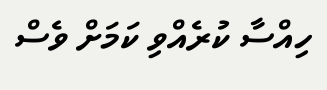ހިއްސާ ކުރެއްވި ކަމަށް ވެސް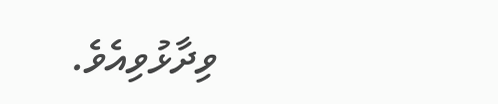ވިދާޅުވިއެވެ.